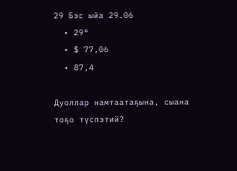29 Бэс ыйа 29.06
  • 29°
  • $ 77,06
  • 87,4

Дуоллар намтаатаҕына, сыана тоҕо түспэтий?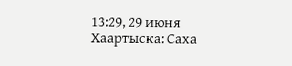13:29, 29 июня
Хаартыска: Саха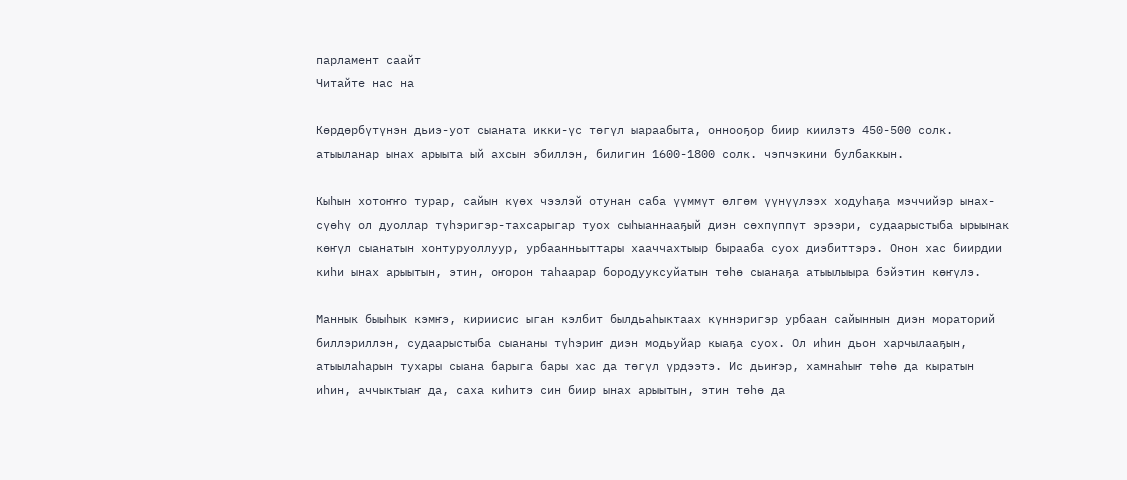парламент саайт
Читайте нас на

Көрдөрбүтүнэн дьиэ-уот сыаната икки-үс төгүл ыараабыта, оннооҕор биир киилэтэ 450-500 солк. атыыланар ынах арыыта ый ахсын эбиллэн, билигин 1600-1800 солк. чэпчэкини булбаккын.

Кыһын хотоҥҥо турар, сайын күөх чээлэй отунан саба үүммүт өлгөм үүнүүлээх ходуһаҕа мэччийэр ынах-сүөһү ол дуоллар түһэригэр-тахсарыгар туох сыһыаннааҕый диэн сөхпүппүт эрээри, судаарыстыба ырыынак көҥүл сыанатын хонтуруоллуур, урбаанньыттары хааччахтыыр бырааба суох диэбиттэрэ. Онон хас биирдии киһи ынах арыытын, этин, оҥорон таһаарар бородууксуйатын төһө сыанаҕа атыылыыра бэйэтин көҥүлэ.

Маннык быыһык кэмҥэ, кириисис ыган кэлбит былдьаһыктаах күннэригэр урбаан сайыннын диэн мораторий биллэриллэн, судаарыстыба сыананы түһэриҥ диэн модьуйар кыаҕа суох. Ол иһин дьон харчылааҕын, атыылаһарын тухары сыана барыга бары хас да төгүл үрдээтэ. Ис дьиҥэр, хамнаһыҥ төһө да кыратын иһин, аччыктыаҥ да, саха киһитэ син биир ынах арыытын, этин төһө да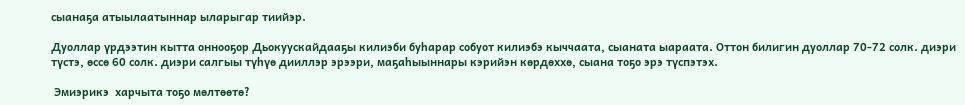сыанаҕа атыылаатыннар ыларыгар тиийэр.

Дуоллар үрдээтин кытта оннооҕор Дьокуускайдааҕы килиэби буһарар собуот килиэбэ кыччаата, сыаната ыараата. Оттон билигин дуоллар 70-72 солк. диэри түстэ, өссө 60 солк. диэри салгыы түһүө дииллэр эрээри, маҕаһыыннары кэрийэн көрдөххө, сыана тоҕо эрэ түспэтэх.

 Эмиэрикэ  харчыта тоҕо мөлтөөтө?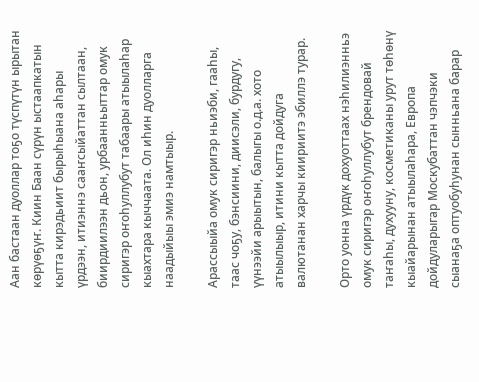Аан бастаан дуоллар тоҕо түспүтүн ырытан көрүөҕүҥ. Киин Баан сүрүн ыстаапкатын кытта кирэдьиит бырыһыана аһары үрдээн, итиэннэ сааҥсыйаттан сылтаан, биирдиилээн дьон, урбаанньыттар омук сиригэр оҥоһуллубут табаары атыылаһар кыахтара кыччаата. Ол иһин дуолларга наадыйыы эмиэ намтыыр.

Арассыыйа омук сиригэр ньиэби, гааһы, таас чоҕу, бэнсиини, диисэли, бурдугу, үүнээйи арыытын, балыгы о.д.а. хото атыылыыр, итини кытта дойдуга валютанан харчы киириитэ эбиллэ турар.

Орто уонна үрдүк дохуоттаах нэһилиэнньэ омук сиригэр оҥоһуллубут брендовай таҥаһы, духууну, косметиканы урут төһөнү кыайарынан атыылаһара, Европа дойдуларыгар Москубаттан чэпчэки сыанаҕа оптуобуһунан сынньана барар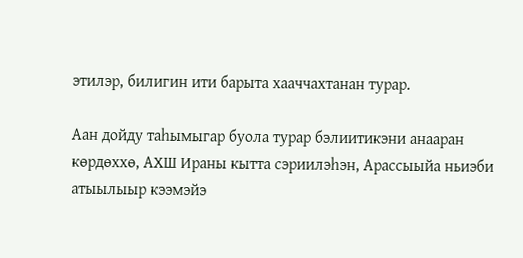этилэр, билигин ити барыта хааччахтанан турар.

Аан дойду таһымыгар буола турар бэлиитикэни анааран көрдөххө, АХШ Ираны кытта сэриилэһэн, Арассыыйа ньиэби атыылыыр кээмэйэ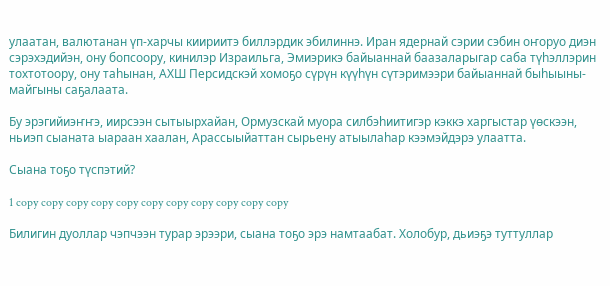улаатан, валютанан үп-харчы киириитэ биллэрдик эбилиннэ. Иран ядернай сэрии сэбин оҥоруо диэн сэрэхэдийэн, ону бопсоору, кинилэр Израильга, Эмиэрикэ байыаннай баазаларыгар саба түһэллэрин тохтотоору, ону таһынан, АХШ Персидскэй хомоҕо сүрүн күүһүн сүтэримээри байыаннай быһыыны-майгыны саҕалаата.

Бу эрэгийиэҥҥэ, иирсээн сытыырхайан, Ормузскай муора силбэһиитигэр кэккэ харгыстар үөскээн,  ньиэп сыаната ыараан хаалан, Арассыыйаттан сырьену атыылаһар кээмэйдэрэ улаатта.

Сыана тоҕо түспэтий?

1 copy copy copy copy copy copy copy copy copy copy copy

Билигин дуоллар чэпчээн турар эрээри, сыана тоҕо эрэ намтаабат. Холобур, дьиэҕэ туттуллар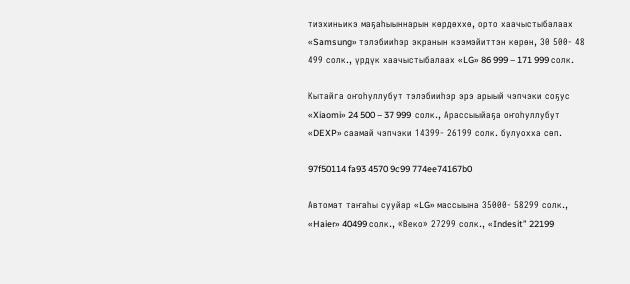тиэхиньикэ маҕаһыыннарын көрдөххө, орто хаачыстыбалаах «Samsung» тэлэбииһэр экранын кээмэйиттэн көрөн, 30 500- 48 499 солк., үрдүк хаачыстыбалаах «LG» 86 999 – 171 999 cолк.

Кытайга оҥоһуллубут тэлэбииһэр эрэ арыый чэпчэки соҕус «Xiaomi» 24 500 – 37 999  солк., Арассыыйаҕа оҥоһуллубут «DEXP» саамай чэпчэки 14399- 26199 солк. булуохха сөп.

97f50114 fa93 4570 9c99 774ee74167b0

Автомат таҥаһы сууйар «LG» массыына 35000- 58299 солк., «Haier» 40499 солк., «Веко» 27299 солк., «Indesit” 22199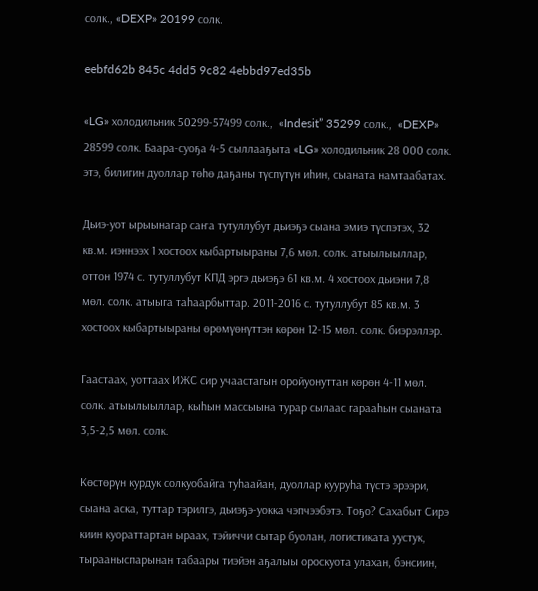солк., «DEXP» 20199 солк.

eebfd62b 845c 4dd5 9c82 4ebbd97ed35b

«LG» холодильник 50299-57499 солк.,  «Indesit” 35299 солк.,  «DEXP» 28599 солк. Баара-суоҕа 4-5 сыллааҕыта «LG» холодильник 28 000 солк. этэ, билигин дуоллар төһө даҕаны түспүтүн иһин, сыаната намтаабатах.

Дьиэ-уот ырыынагар саҥа тутуллубут дьиэҕэ сыана эмиэ түспэтэх, 32 кв.м. иэннээх 1 хостоох кыбартыыраны 7,6 мөл. солк. атыылыыллар, оттон 1974 с. тутуллубут КПД эргэ дьиэҕэ 61 кв.м. 4 хостоох дьиэни 7,8 мөл. солк. атыыга таһаарбыттар. 2011-2016 с. тутуллубут 85 кв.м. 3 хостоох кыбартыыраны өрөмүөнүттэн көрөн 12-15 мөл. солк. биэрэллэр.

Гаастаах, уоттаах ИЖС сир учаастагын оройуонуттан көрөн 4-11 мөл. солк. атыылыыллар, кыһын массыына турар сылаас гарааһын сыаната 3,5-2,5 мөл. солк.

Көстөрүн курдук солкуобайга туһаайан, дуоллар кууруһа түстэ эрээри, сыана аска, туттар тэрилгэ, дьиэҕэ-уокка чэпчээбэтэ. Тоҕо? Сахабыт Сирэ киин куораттартан ыраах, тэйиччи сытар буолан, логистиката уустук, тырааныспарынан табаары тиэйэн аҕалыы ороскуота улахан, бэнсиин,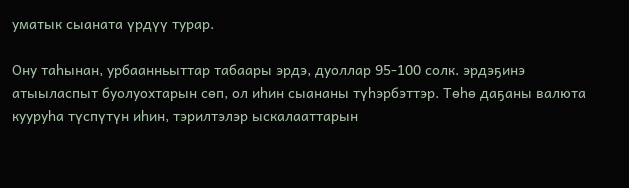уматык сыаната үрдүү турар.

Ону таһынан, урбаанньыттар табаары эрдэ, дуоллар 95-100 солк. эрдэҕинэ атыыласпыт буолуохтарын сөп, ол иһин сыананы түһэрбэттэр. Төһө даҕаны валюта кууруһа түспүтүн иһин, тэрилтэлэр ыскалааттарын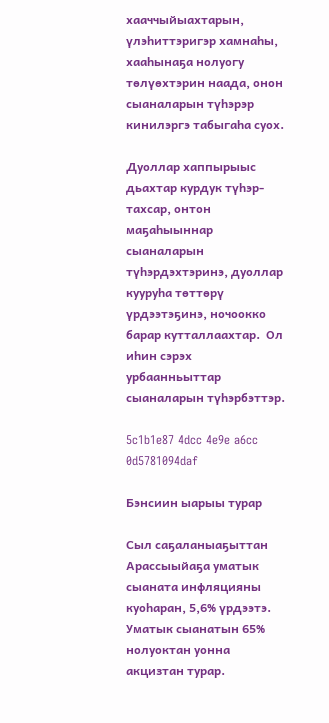хааччыйыахтарын, үлэһиттэригэр хамнаһы, хааһынаҕа нолуогу төлүөхтэрин наада, онон сыаналарын түһэрэр кинилэргэ табыгаһа суох.

Дуоллар хаппырыыс дьахтар курдук түһэр-тахсар, онтон маҕаһыыннар сыаналарын түһэрдэхтэринэ, дуоллар кууруһа төттөрү үрдээтэҕинэ, ночоокко барар кутталлаахтар.  Ол иһин сэрэх урбаанньыттар сыаналарын түһэрбэттэр.

5c1b1e87 4dcc 4e9e a6cc 0d5781094daf

Бэнсиин ыарыы турар

Сыл саҕаланыаҕыттан Арассыыйаҕа уматык сыаната инфляцияны куоһаран, 5,6% үрдээтэ. Уматык сыанатын 65% нолуоктан уонна акцизтан турар.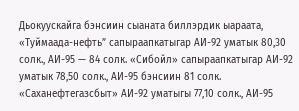Дьокуускайга бэнсиин сыаната биллэрдик ыараата, «Туймаада-нефть” сапыраапкатыгар АИ-92 уматык 80,30 солк., АИ-95 — 84 солк. «Сибойл» сапыраапкатыгар АИ-92 уматык 78,50 солк., АИ-95 бэнсиин 81 солк. «Саханефтегазсбыт» АИ-92 уматыгы 77,10 солк., АИ-95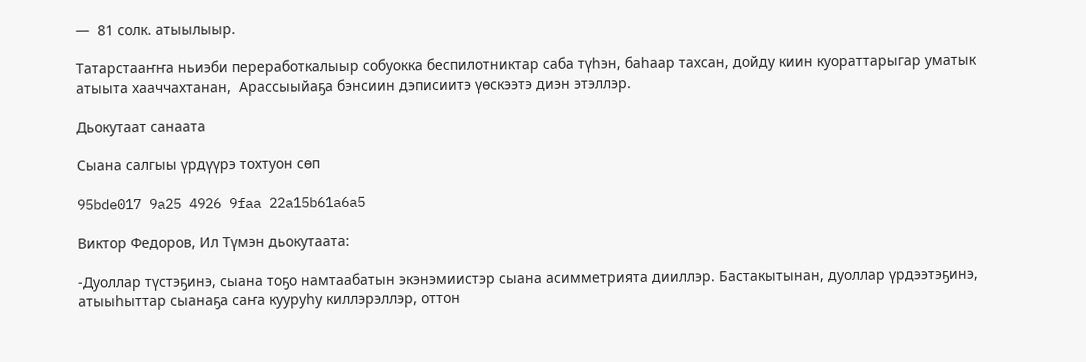—  81 солк. атыылыыр.

Татарстааҥҥа ньиэби переработкалыыр собуокка беспилотниктар саба түһэн, баһаар тахсан, дойду киин куораттарыгар уматык атыыта хааччахтанан,  Арассыыйаҕа бэнсиин дэписиитэ үөскээтэ диэн этэллэр.

Дьокутаат санаата

Сыана салгыы үрдүүрэ тохтуон сөп

95bde017 9a25 4926 9faa 22a15b61a6a5

Виктор Федоров, Ил Түмэн дьокутаата:

-Дуоллар түстэҕинэ, сыана тоҕо намтаабатын экэнэмиистэр сыана асимметрията дииллэр. Бастакытынан, дуоллар үрдээтэҕинэ, атыыһыттар сыанаҕа саҥа кууруһу киллэрэллэр, оттон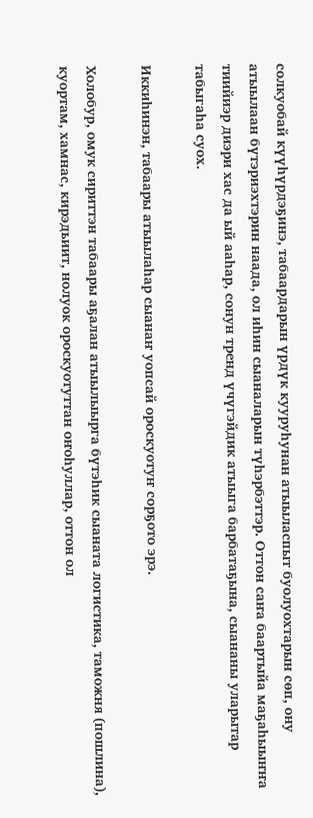солкуобай күүһүрдэҕинэ, табаардарын үрдүк кууруһунан атыыласпыт буолуохтарын сөп, ону атыылаан бүтэриэхтэрин наада, ол иһин сыаналарын түһэрбэттэр. Оттон саҥа баартыйа маҕаһыыҥҥа тиийиэр диэри хас да ый ааһар, сонун тренд үчүгэйдик атыыга барбатаҕына, сыананы уларытар табыгаһа суох.

Иккиһинэн, табаары атыылаһар сыанаҥ уопсай ороскуотуҥ сорҕото эрэ.

Холобур, омук сириттэн табаары аҕалан атыылыырга бүтэһик сыаната логистика, таможня (пошлина), куортам, хамнас, кирэдьиит, нолуок ороскуотуттан оҥоһуллар, оттон ол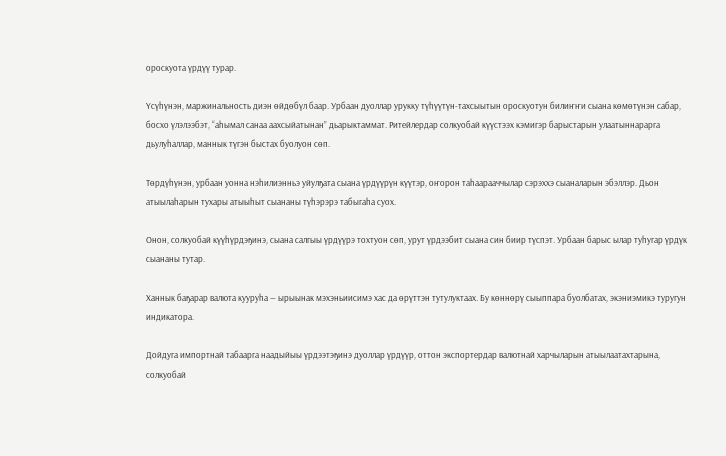ороскуота үрдүү турар.

Үсүһүнэн, маржинальность диэн өйдөбүл баар. Урбаан дуоллар урукку түһүүтүн-тахсыытын ороскуотун билиҥҥи сыана көмөтүнэн сабар, босхо үлэлээбэт, “аһымал санаа аахсыйатынан” дьарыктаммат. Ритейлердар солкуобай күүстээх кэмигэр барыстарын улаатыннарарга дьулуһаллар, маннык түгэн быстах буолуон сөп.

Төрдүһүнэн, урбаан уонна нэһилиэнньэ уйулҕата сыана үрдүүрүн күүтэр, оҥорон таһаарааччылар сэрэххэ сыаналарын эбэллэр. Дьон атыылаһарын тухары атыыһыт сыананы түһэрэрэ табыгаһа суох.

Онон, солкуобай күүһүрдэҕинэ, сыана салгыы үрдүүрэ тохтуон сөп, урут үрдээбит сыана син биир түспэт. Урбаан барыс ылар туһугар үрдүк сыананы тутар.

Ханнык баҕарар валюта кууруһа — ырыынак мэхэньиисимэ хас да өрүттэн тутулуктаах. Бу көннөрү сыыппара буолбатах, экэниэмикэ туругун индикатора.

Дойдуга импортнай табаарга наадыйыы үрдээтэҕинэ дуоллар үрдүүр, оттон экспортердар валютнай харчыларын атыылаатахтарына, солкуобай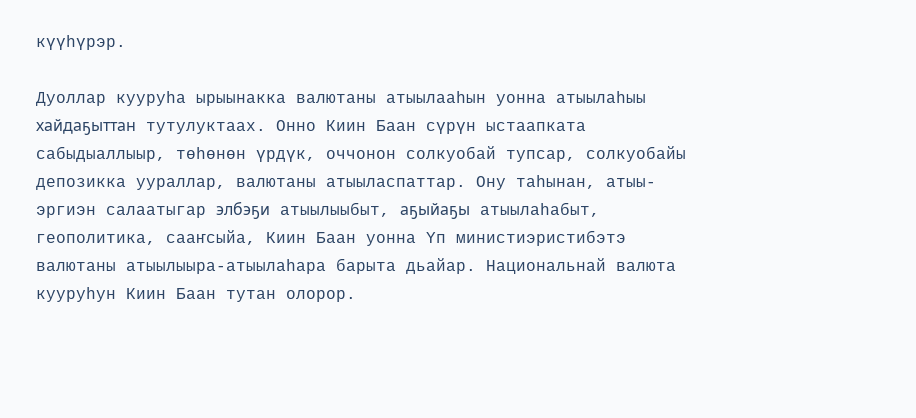күүһүрэр.

Дуоллар кууруһа ырыынакка валютаны атыылааһын уонна атыылаһыы хайдаҕыттан тутулуктаах. Онно Киин Баан сүрүн ыстаапката сабыдыаллыыр, төһөнөн үрдүк, оччонон солкуобай тупсар, солкуобайы депозикка уураллар, валютаны атыыласпаттар. Ону таһынан, атыы-эргиэн салаатыгар элбэҕи атыылыыбыт, аҕыйаҕы атыылаһабыт, геополитика, сааҥсыйа, Киин Баан уонна Үп министиэристибэтэ валютаны атыылыыра-атыылаһара барыта дьайар. Национальнай валюта кууруһун Киин Баан тутан олорор.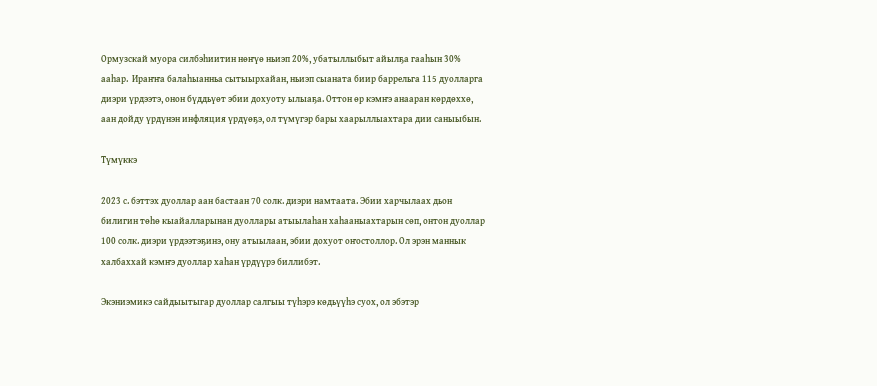Ормузскай муора силбэһиитин нөҥүө ньиэп 20%, убатыллыбыт айылҕа гааһын 30% ааһар.  Ираҥҥа балаһыанньа сытыырхайан, ньиэп сыаната биир баррельга 115 дуолларга диэри үрдээтэ, онон бүддьүөт эбии дохуоту ылыаҕа. Оттон өр кэмҥэ анааран көрдөххө, аан дойду үрдүнэн инфляция үрдүөҕэ, ол түмүгэр бары хаарыллыахтара дии саныыбын.

Түмүккэ

2023 с. бэттэх дуоллар аан бастаан 70 солк. диэри намтаата. Эбии харчылаах дьон билигин төһө кыайалларынан дуоллары атыылаһан хаһааныахтарын сөп, онтон дуоллар 100 солк. диэри үрдээтэҕинэ, ону атыылаан, эбии дохуот оҥостоллор. Ол эрэн маннык халбаххай кэмҥэ дуоллар хаһан үрдүүрэ биллибэт.

Экэниэмикэ сайдыытыгар дуоллар салгыы түһэрэ көдьүүһэ суох, ол эбэтэр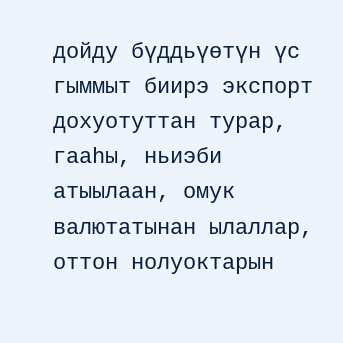дойду бүддьүөтүн үс гыммыт биирэ экспорт дохуотуттан турар, гааһы, ньиэби атыылаан, омук валютатынан ылаллар, оттон нолуоктарын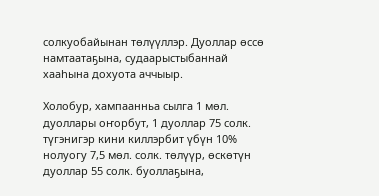солкуобайынан төлүүллэр. Дуоллар өссө намтаатаҕына, судаарыстыбаннай хааһына дохуота аччыыр.

Холобур, хампаанньа сылга 1 мөл. дуоллары оҥорбут, 1 дуоллар 75 солк. түгэнигэр кини киллэрбит үбүн 10% нолуогу 7,5 мөл. солк. төлүүр, өскөтүн дуоллар 55 солк. буоллаҕына,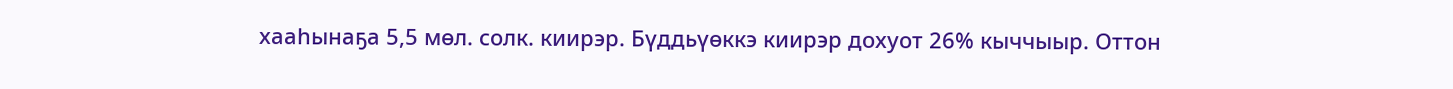хааһынаҕа 5,5 мөл. солк. киирэр. Бүддьүөккэ киирэр дохуот 26% кыччыыр. Оттон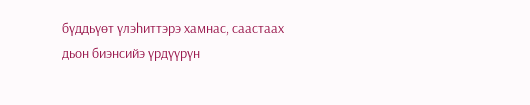бүддьүөт үлэһиттэрэ хамнас, саастаах дьон биэнсийэ үрдүүрүн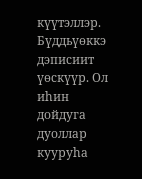күүтэллэр. Бүддьүөккэ дэписиит үөскүүр. Ол иһин дойдуга дуоллар кууруһа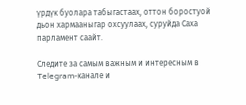үрдүк буолара табыгастаах, оттон боростуой дьон хармааныгар охсуулаах, суруйда Саха парламент саайт.

Следите за самым важным и интересным в Telegram-канале и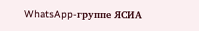WhatsApp-группе ЯСИА